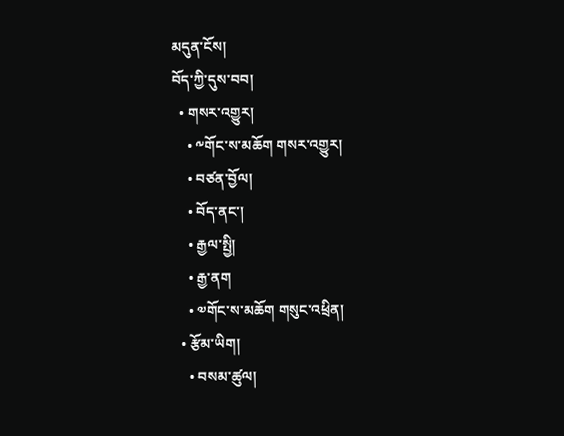མདུན་ངོས།
བོད་ཀྱི་དུས་བབ།
  • གསར་འགྱུར།
    • ༸གོང་ས་མཆོག གསར་འགྱུར།
    • བཙན་བྱོལ།
    • བོད་ནང་།
    • རྒྱལ་སྤྱི།
    • རྒྱ་ནག
    • ༧གོང་ས་མཆོག གསུང་འཕྲིན།
  • རྩོམ་ཡིག།
    • བསམ་ཚུལ།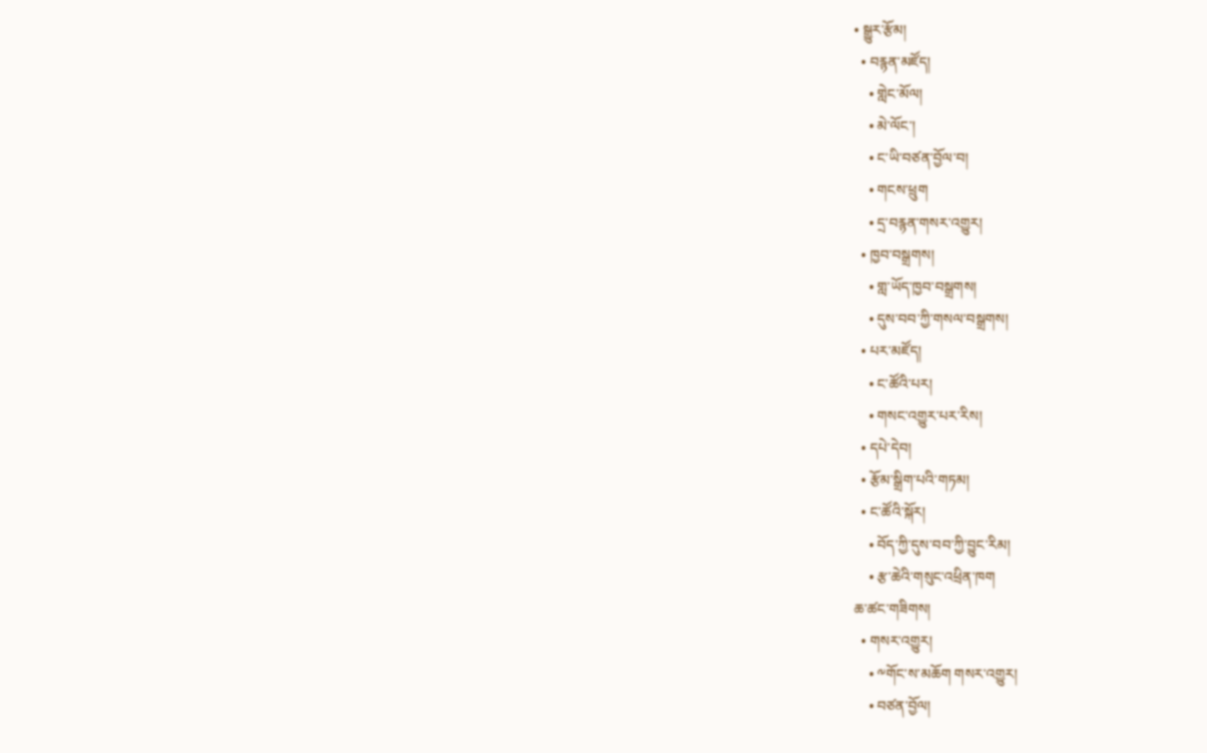• སྒྱུར་རྩོམ།
  • བརྙན་མཛོད།
    • གླེང་མོལ།
    • མེ་ལོང་།
    • ང་ཡི་བཙན་བྱོལ་བ།
    • གངས་ཕྲུག
    • དྲ་བརྙན་གསར་འགྱུར།
  • ཁྱབ་བསྒྲགས།
    • གླ་ཡོད་ཁྱབ་བསྒྲགས།
    • དུས་བབ་ཀྱི་གསལ་བསྒྲགས།
  • པར་མཛོད།
    • ང་ཚོའི་པར།
    • གསང་འགྱུར་པར་རིས།
  • དཔེ་དེབ།
  • རྩོམ་སྒྲིག་པའི་གཏམ།
  • ང་ཚོའི་སྐོར།
    • བོད་ཀྱི་དུས་བབ་ཀྱི་བྱུང་རིམ།
    • རྩ་ཆེའི་གསུང་འཕྲིན་ཁག
ཆ་ཚང་གཟིགས།
  • གསར་འགྱུར།
    • ༸གོང་ས་མཆོག གསར་འགྱུར།
    • བཙན་བྱོལ།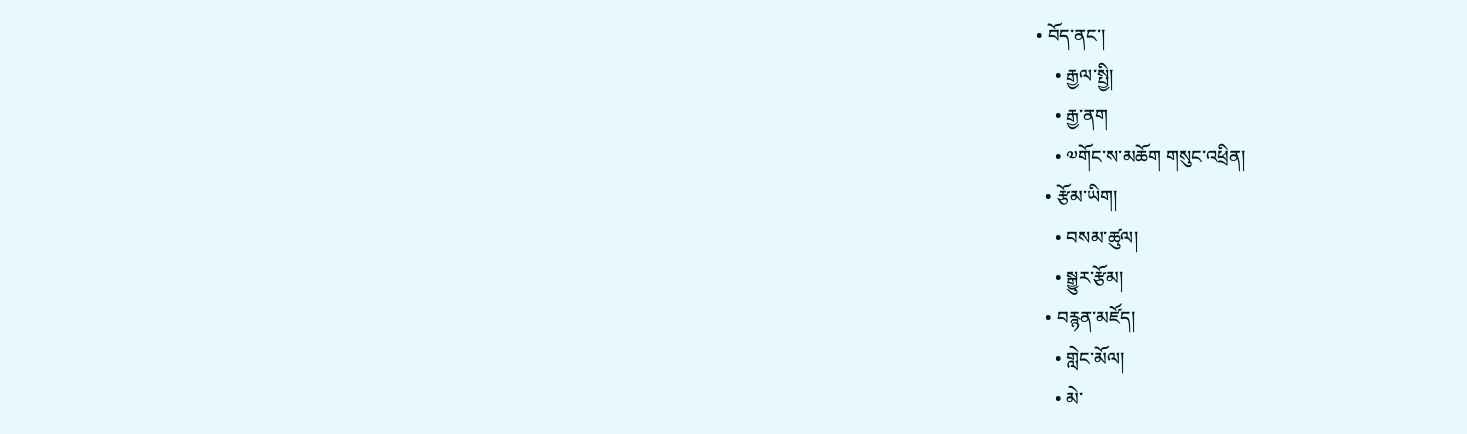• བོད་ནང་།
    • རྒྱལ་སྤྱི།
    • རྒྱ་ནག
    • ༧གོང་ས་མཆོག གསུང་འཕྲིན།
  • རྩོམ་ཡིག།
    • བསམ་ཚུལ།
    • སྒྱུར་རྩོམ།
  • བརྙན་མཛོད།
    • གླེང་མོལ།
    • མེ་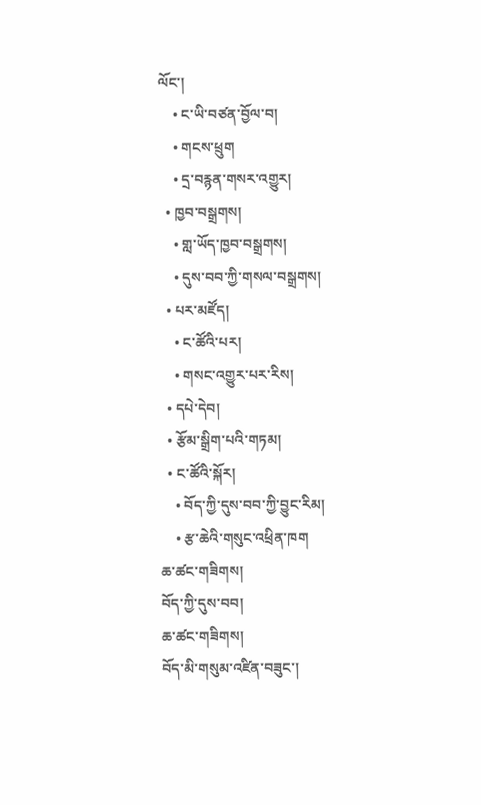ལོང་།
    • ང་ཡི་བཙན་བྱོལ་བ།
    • གངས་ཕྲུག
    • དྲ་བརྙན་གསར་འགྱུར།
  • ཁྱབ་བསྒྲགས།
    • གླ་ཡོད་ཁྱབ་བསྒྲགས།
    • དུས་བབ་ཀྱི་གསལ་བསྒྲགས།
  • པར་མཛོད།
    • ང་ཚོའི་པར།
    • གསང་འགྱུར་པར་རིས།
  • དཔེ་དེབ།
  • རྩོམ་སྒྲིག་པའི་གཏམ།
  • ང་ཚོའི་སྐོར།
    • བོད་ཀྱི་དུས་བབ་ཀྱི་བྱུང་རིམ།
    • རྩ་ཆེའི་གསུང་འཕྲིན་ཁག
ཆ་ཚང་གཟིགས།
བོད་ཀྱི་དུས་བབ།
ཆ་ཚང་གཟིགས།
བོད་མི་གསུམ་འཛིན་བཟུང་།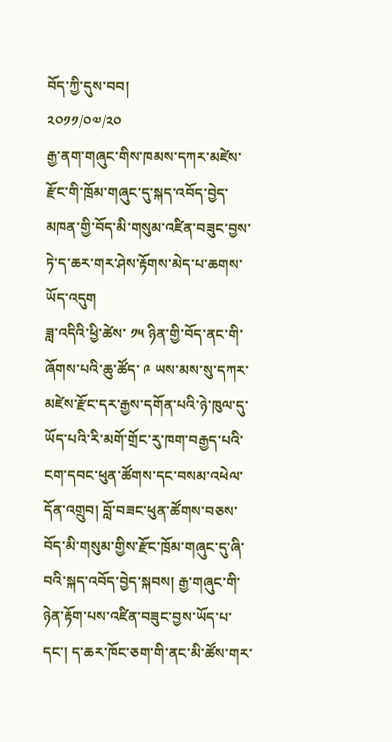བོད་ཀྱི་དུས་བབ།
༢༠༡༡/༠༧/༢༠
རྒྱ་ནག་གཞུང་གིས་ཁམས་དཀར་མཛེས་རྫོང་གི་ཁྲོམ་གཞུང་དུ་སྐད་འབོད་བྱེད་མཁན་གྱི་བོད་མི་གསུམ་འཛིན་བཟུང་བྱས་ཏེ་ད་ཆར་གར་ཤེས་རྟོགས་མེད་པ་ཆགས་ཡོད་འདུག
ཟླ་འདིའི་ཕྱི་ཚེས་ ༡༥ ཉིན་གྱི་བོད་ནང་གི་ཞོགས་པའི་ཆུ་ཚོད་ ༩ ཡས་མས་སུ་དཀར་མཛེས་རྫོང་དར་རྒྱས་དགོན་པའི་ཉེ་ཁུལ་དུ་ཡོད་པའི་རི་མགོ་གྲོང་རུ་ཁག་བརྒྱད་པའི་ངག་དབང་ཕུན་ཚོགས་དང་བསམ་འཕེལ་དོན་འགྲུབ། བློ་བཟང་ཕུན་ཚོགས་བཅས་བོད་མི་གསུམ་གྱིས་རྫོང་ཁྲོམ་གཞུང་དུ་ཞི་བའི་སྐད་འབོད་བྱེད་སྐབས། རྒྱ་གཞུང་གི་ཉེན་རྟོག་པས་འཛིན་བཟུང་བྱས་ཡོད་པ་དང་། ད་ཆར་ཁོང་ཅག་གི་ནང་མི་ཚོས་གར་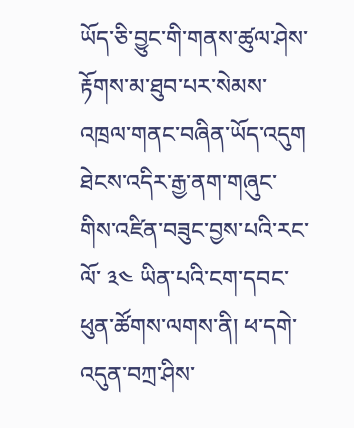ཡོད་ཅི་བྱུང་གི་གནས་ཚུལ་ཤེས་རྟོགས་མ་ཐུབ་པར་སེམས་འཁྲལ་གནང་བཞིན་ཡོད་འདུག
ཐེངས་འདིར་རྒྱ་ནག་གཞུང་གིས་འཛིན་བཟུང་བྱས་པའི་རང་ལོ་ ༣༤ ཡིན་པའི་ངག་དབང་ཕུན་ཚོགས་ལགས་ནི། ཕ་དགེ་འདུན་བཀྲ་ཤིས་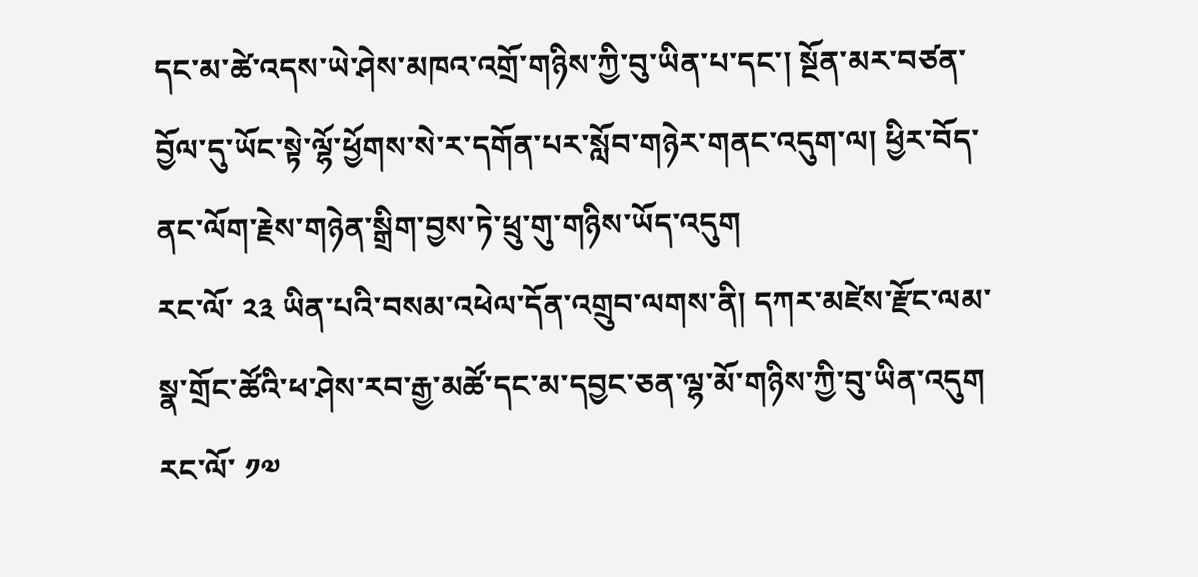དང་མ་ཚེ་འདས་ཡེ་ཤེས་མཁའ་འགྲོ་གཉིས་ཀྱི་བུ་ཡིན་པ་དང་། སྔོན་མར་བཙན་བྱོལ་དུ་ཡོང་སྟེ་ལྷོ་ཕྱོགས་སེ་ར་དགོན་པར་སློབ་གཉེར་གནང་འདུག་ལ། ཕྱིར་བོད་ནང་ལོག་རྗེས་གཉེན་སྒྲིག་བྱས་ཏེ་ཕྲུ་གུ་གཉིས་ཡོད་འདུག
རང་ལོ་ ༢༣ ཡིན་པའི་བསམ་འཕེལ་དོན་འགྲུབ་ལགས་ནི། དཀར་མཛེས་རྫོང་ལམ་སྣ་གྲོང་ཚོའི་ཕ་ཤེས་རབ་རྒྱ་མཚོ་དང་མ་དབྱང་ཅན་ལྷ་མོ་གཉིས་ཀྱི་བུ་ཡིན་འདུག རང་ལོ་ ༡༧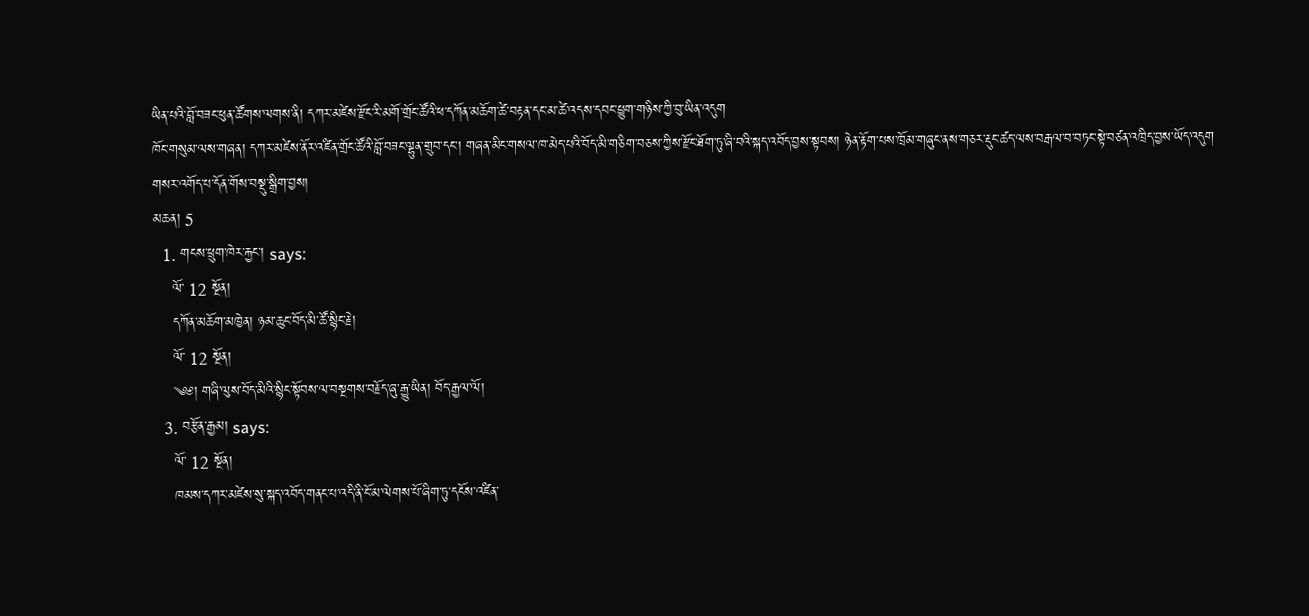ཡིན་པའི་བློ་བཟང་ཕུན་ཚོགས་ལགས་ནི། དཀར་མཛེས་རྫོང་རི་མགོ་གྲོང་ཚོའི་ཕ་དཀོན་མཆོག་ཚེ་བརྟན་དང་མ་ཚེ་འདས་དབང་ཕྱུག་གཉིས་ཀྱི་བུ་ཡིན་འདུག
ཁོང་གསུམ་ལས་གཞན། དཀར་མཛེས་ནོར་འཛིན་གྲོང་ཚོའི་བློ་བཟང་ལྷུན་གྲུབ་དང་། གཞན་མིང་གསལ་ཁ་མེད་པའི་བོད་མི་གཅིག་བཅས་ཀྱིས་རྫོང་ཐོག་ཏུ་ཞི་བའི་སྐད་འབོད་བྱས་སྟབས། ཉེན་རྟོག་པས་ཁྲོམ་གཞུང་ནས་གཅར་རྡུང་ཚད་ལས་བརྒལ་བ་བཏང་སྟེ་བཙན་འཁྲིད་བྱས་ཡོད་འདུག
གསར་འགོད་པ་དོན་གོས་བསྡུ་སྒྲིག་བྱས།
མཆན། 5
  1. གངས་ཕྲུག་ཁེར་རྐྱང་། says:
    ལོ་ 12 སྔོན།
    དཀོན་མཆོག་མཁྱེན། ཉམ་ཆུང་བོད་མི་ཚོ་སྙིང་རྗེ།
    ལོ་ 12 སྔོན།
    ༄༅། གཞི་ལུས་བོད་མིའི་སྙིང་སྟོབས་ལ་བསྔགས་བརྗོད་ཞུ་རྒྱུ་ཡིན། བོད་རྒྱལ་ལོ།
  3. བརྩོན་རྒྱམ། says:
    ལོ་ 12 སྔོན།
    ཁམས་དཀར་མཛེས་སུ་སྐད་འབོད་གནང་པ་འདི་ནི་ངོ་མ་ལེགས་པོ་ཞིག་ཏུ་དངོས་འཛིན་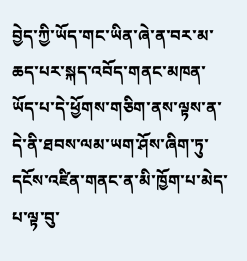བྱེད་ཀྱི་ཡོད་གང་ཡིན་ཞེ་ན་བར་མ་ཆད་པར་སྐད་འབོད་གནང་མཁན་ཡོད་པ་དེ་ཕྱོགས་གཅིག་ནས་ལྟས་ན་དེ་ནི་ཐབས་ལམ་ཡག་ཤོས་ཞིག་ཏུ་དངོས་འཛིན་གནང་ན་མི་ཁྱོག་པ་མེད་པ་ལྟ་བུ་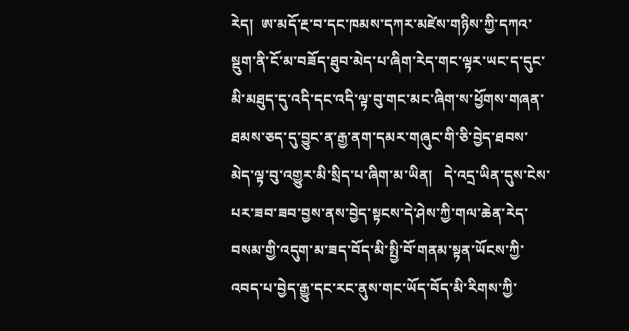རེད།  ཨ་མདོ་རྔ་བ་དང་ཁམས་དཀར་མཛེས་གཉིས་ཀྱི་དཀའ་སྡུག་ནི་ངོ་མ་བཟོད་ཐུབ་མེད་པ་ཞིག་རེད་གང་ལྟར་ཡང་ད་དུང་མི་མཐུད་དུ་འདི་དང་འདི་ལྟ་བུ་གང་མང་ཞིག་ས་ཕྱོགས་གཞན་ཐམས་ཅད་དུ་བྱུང་ན་རྒྱ་ནག་དམར་གཞུང་གི་ཅི་བྱེད་ཐབས་མེད་ལྟ་བུ་འགྱུར་མི་སྲིད་པ་ཞིག་མ་ཡིན།   དེ་འདྲ་ཡིན་དུས་ངེས་པར་ཟབ་ཟབ་བྱས་ནས་བྱེད་སྟངས་དེ་ཤེས་ཀྱི་གལ་ཆེན་རེད་བསམ་གྱི་འདུག་མ་ཟད་བོད་མི་སྤྱི་བོ་གནམ་སྟན་ཡོངས་ཀྱི་འབད་པ་བྱེད་རྒྱུ་དང་རང་ནུས་གང་ཡོད་བོད་མི་རིགས་ཀྱི་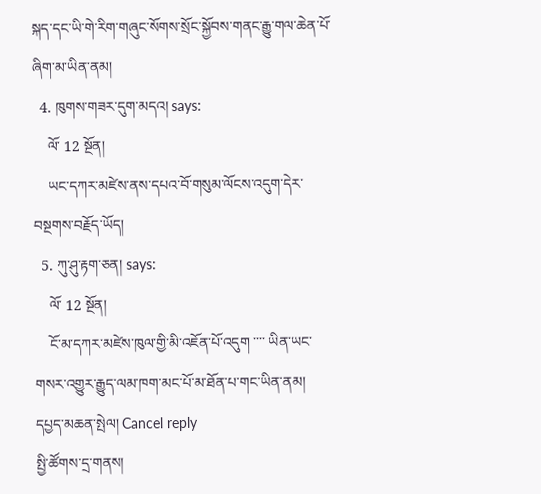སྐད་དང་ཡི་གེ་རིག་གཞུང་སོགས་སྲོང་སྐྱོབས་གནང་རྒྱུ་གལ་ཆེན་པོ་ཞིག་མ་ཡིན་ནམ།
  4. ཁུགས་གཟར་དུག་མདའ། says:
    ལོ་ 12 སྔོན།
    ཡང་དཀར་མཛེས་ནས་དཔའ་བོ་གསུམ་ལོངས་འདུག་དེར་བསྔགས་བརྗོད་ཡོད།
  5. ཀུ་ཤུ་རྟག་ཅན། says:
    ལོ་ 12 སྔོན།
    ངོ་མ་དཀར་མཛེས་ཁུལ་གྱི་མི་འཇོན་པོ་འདུག ་་་་ ཡིན་ཡང་གསར་འགྱུར་རྒྱུད་ལམ་ཁག་མང་པོ་མ་ཐོན་པ་གང་ཡིན་ནམ།
དཔྱད་མཆན་སྤེལ། Cancel reply
སྤྱི་ཚོགས་དྲ་གནས།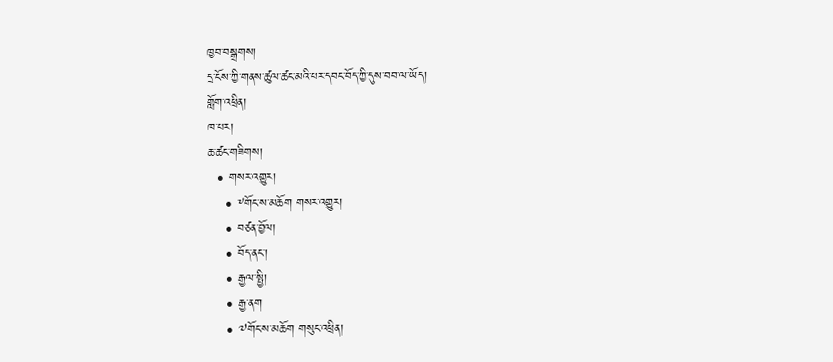ཁྱབ་བསྒྲགས།
དྲ་ངོས་ཀྱི་གནས་ཚུལ་ཚང་མའི་པར་དབང་བོད་ཀྱི་དུས་བབ་ལ་ཡོད།
གློག་འཕྲིན།
ཁ་པར།
ཆ་ཚང་གཟིགས།
  • གསར་འགྱུར།
    • ༸གོང་ས་མཆོག གསར་འགྱུར།
    • བཙན་བྱོལ།
    • བོད་ནང་།
    • རྒྱལ་སྤྱི།
    • རྒྱ་ནག
    • ༧གོང་ས་མཆོག གསུང་འཕྲིན།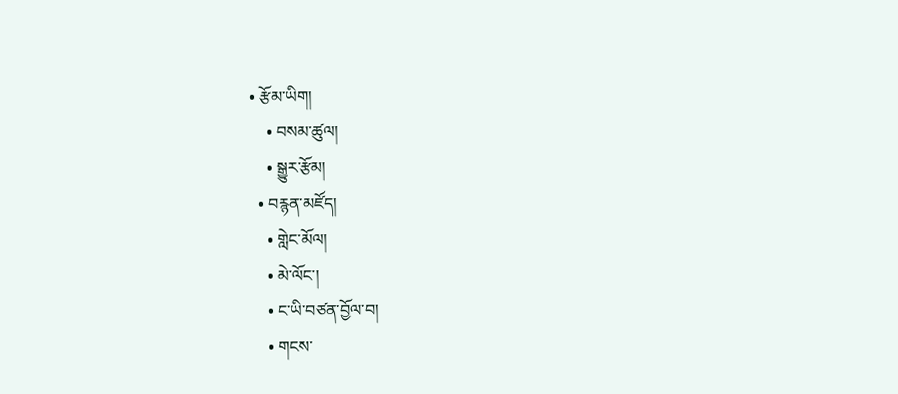• རྩོམ་ཡིག།
    • བསམ་ཚུལ།
    • སྒྱུར་རྩོམ།
  • བརྙན་མཛོད།
    • གླེང་མོལ།
    • མེ་ལོང་།
    • ང་ཡི་བཙན་བྱོལ་བ།
    • གངས་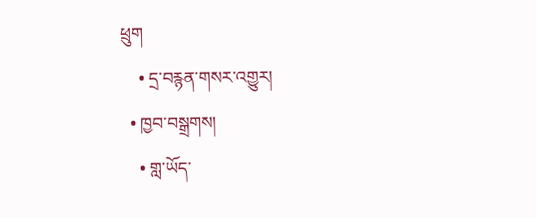ཕྲུག
    • དྲ་བརྙན་གསར་འགྱུར།
  • ཁྱབ་བསྒྲགས།
    • གླ་ཡོད་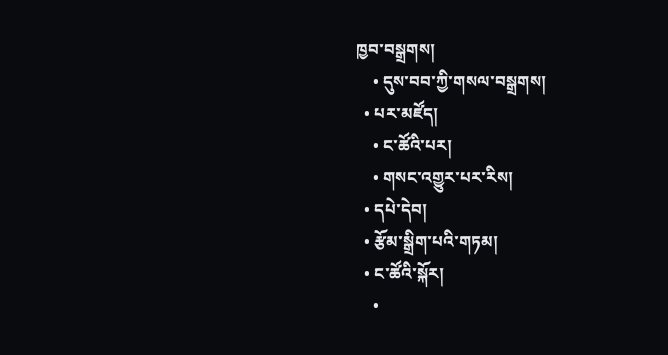ཁྱབ་བསྒྲགས།
    • དུས་བབ་ཀྱི་གསལ་བསྒྲགས།
  • པར་མཛོད།
    • ང་ཚོའི་པར།
    • གསང་འགྱུར་པར་རིས།
  • དཔེ་དེབ།
  • རྩོམ་སྒྲིག་པའི་གཏམ།
  • ང་ཚོའི་སྐོར།
    •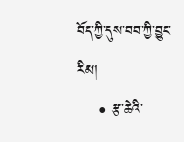བོད་ཀྱི་དུས་བབ་ཀྱི་བྱུང་རིམ།
    • རྩ་ཆེའི་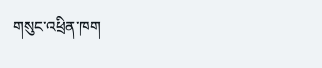གསུང་འཕྲིན་ཁག